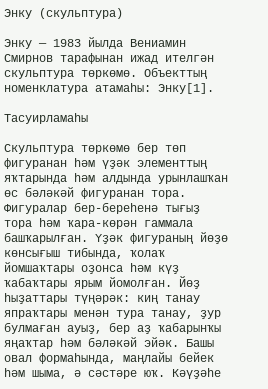Энку (скульптура)

Энку — 1983 йылда Вениамин Смирнов тарафынан ижад ителгән скульптура төркөмө. Объекттың номенклатура атамаһы: Энку[1].

Тасуирламаһы

Скульптура төркөмө бер төп фигуранан һәм үҙәк элементтың яҡтарында һәм алдында урынлашҡан өс бәләкәй фигуранан тора. Фигуралар бер-береһенә тығыҙ тора һәм ҡара-көрән гаммала башҡарылған. Үҙәк фигураның йөҙө көнсығыш тибында, ҡолаҡ йомшаҡтары оҙонса һәм күҙ ҡабаҡтары ярым йомолған. Йөҙ һыҙаттары түңәрәк: киң танау япраҡтары менән тура танау, ҙур булмаған ауыҙ, бер аҙ ҡабарынҡы яңаҡтар һәм бәләкәй эйәк. Башы овал формаһында, маңлайы бейек һәм шыма, ә сәстәре юҡ. Кәүҙәһе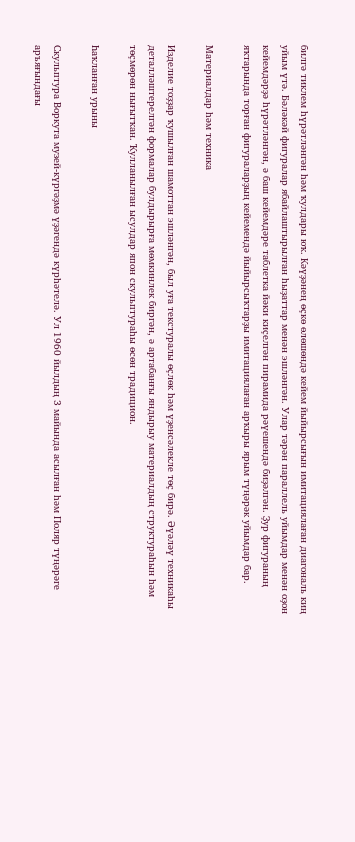билгә тиклем һүрәтләнгән һәм ҡулдары юҡ. Кәүҙәнең өҫкө өлөшөндә кейем йыйырсығын имитациялаған диагональ киң уйым үтә. Бәләкәй фигуралар ябайлаштырылған һыҙаттар менән эшләнгән. Улар тәрән параллель уйымдар менән оҙон кейемдәрҙә һүрәтләнгән, ә баш кейемдәре таблетка йәки киҫелгән пирамида рәүешендә биҙәлгән. Ҙур фигураның яҡтарында торған фигураларҙың кейемендә йыйырсыҡтарҙы имитациялаған арҡыры ярым түңәрәк уйымдар бар.

Материалдар һәм техника

Изделие тоҙҙар ҡушылған шамоттан эшләнгән, был уға текстуралы өҫлөк һәм үҙенсәлекле төҫ бирә. Әүәләү техникаһы деталләштерелгән формалар булдырырға мөмкинлек биргән, ә артабанғы яндырыу материалдың структураһын һәм төҫмөрөн нығытҡан. Ҡулланылған ысулдар япон скульптураһы өсөн традицион.

Һаҡланған урыны

Скульптура Воркута музей-күргәҙмә үҙәгендә күрһәтелә. Ул 1960 йылдың 3 майында асылған һәм Поляр түңәрәге аръяғындағы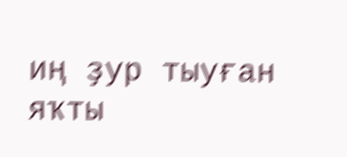иң ҙур тыуған яҡты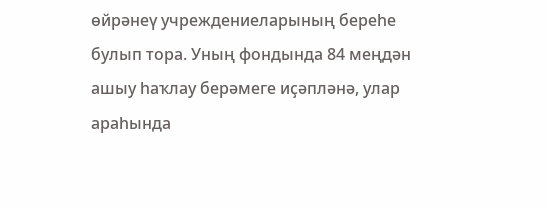өйрәнеү учреждениеларының береһе булып тора. Уның фондында 84 меңдән ашыу һаҡлау берәмеге иҫәпләнә, улар араһында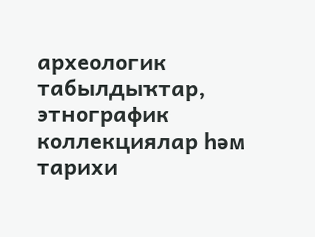археологик табылдыҡтар, этнографик коллекциялар һәм тарихи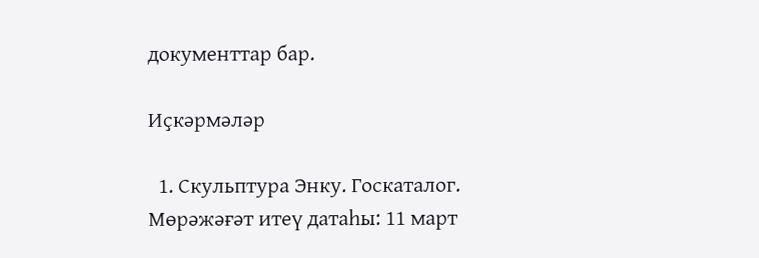документтар бар.

Иҫкәрмәләр

  1. Скульптура Энку. Госкаталог. Мөрәжәғәт итеү датаһы: 11 март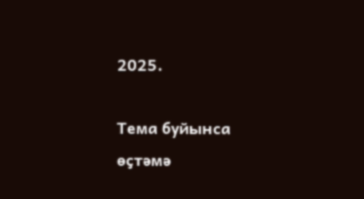2025.

Тема буйынса өҫтәмә